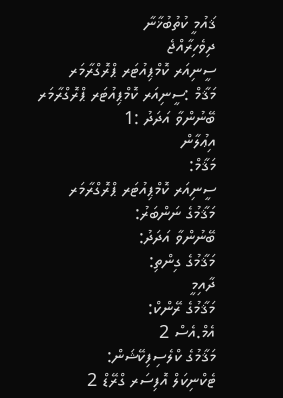ޤައުމީ ކުތުބުޚާނާ
ދިވެހިރާއްޖެ
ސީނިއަރ ކޮމްޕިއުޓަރ ޕްރޮގްރާމަރ
މަޤާމް :ސީނިއަރ ކޮމްޕިއުޓަރ ޕްރޮގްރާމަރ
ބޭނުންވާ އަދަދު :1
އިޢުލާން
މަޤާމް:
ސީނިއަރ ކޮމްޕިއުޓަރ ޕްރޮގްރާމަރ
މަޤާމުގެ ނަންބަރު:
ބޭނުންވާ އަދަދު:
މަޤާމުގެ ގިންތި:
ދާއިމީ
މަޤާމުގެ ރޭންކް:
އެމް.އެސް 2
މަޤާމުގެ ކްލެސިފިކޭޝަން:
ޓެކްނިކަލް އޮފިސަރ ގްރޭޑް 2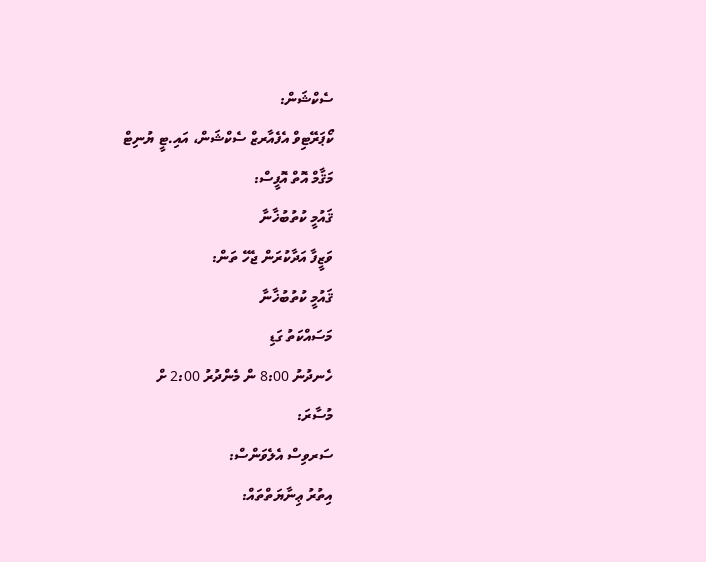ސެކްޝަން:
ކޯޕަރޭޓިވް އެފެއާރޒް ސެކްޝަން، އައި.ޓީ ޔުނިޓް
މަޤާމް އޮތް އޮފީސް:
ޤައުމީ ކުތުބުޚާނާ
ވަޒީފާ އަދާކުރަން ޖެހޭ ތަން:
ޤައުމީ ކުތުބުޚާނާ
މަސައްކަތު ގަޑި
ހެނދުނު 8:00 ން މެންދުރު 2:00 ށް
މުސާރަ:
ސަރވިސް އެލެވަންސް:
އިތުރު ޢިނާޔަތްތައް: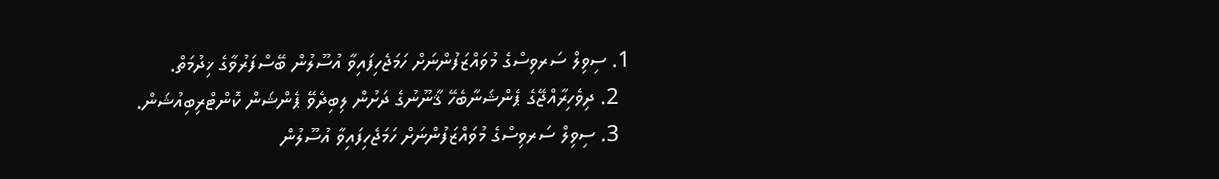1. ސިވިލް ސަރވިސްގެ މުވައްޒަފުންނަށް ހަމަޖެހިފައިވާ އުސޫލުން ބޭސްފަރުވާގެ ޚިދުމަތް.
  2. ދިވެހިރާއްޖޭގެ ޕެންޝަނާބެހޭ ޤާނޫނުގެ ދަށުން ލިބިދެވޭ ޕެންޝަން ކޮންޓްރިބިއުޝަން.
  3. ސިވިލް ސަރވިސްގެ މުވައްޒަފުންނަށް ހަމަޖެހިފައިވާ އުސޫލުން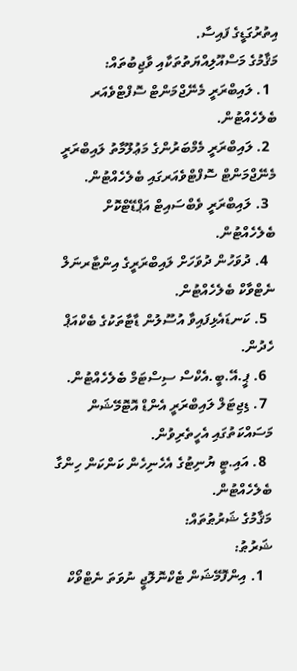އިތުރުގަޑީގެ ފައިސާ.
މަޤާމުގެ މަސްއޫލިއްޔަތުތަކާއި ވާޖިބުތައް:
  1. ލައިބްރަރީ މެނޭޖްމަންޓް ސޮފްޓްވެއަރ ބެލެހެއްޓުން.
  2. ލައިބްރަރީ މެމްބަރުންގެ މަޢުލޫމާތު ލައިބްރަރީ މެނޭޖްމަންޓް ސޮފްޓްވެއަރގައި ބެލެހެއްޓުން.
  3. ލައިބްރަރީ ވެބްސައިޓް އަޕްޑޭޓްކޮށް ބެލެހެއްޓުން.
  4. ދުވަހުން ދުވަހަށް ލައިބްރަރީގެ އިންޓާރނަލް ނެޓްވާކް ބެލެހެއްޓުން.
  5. ކަނޑައެޅިފައިވާ އުސޫލުން ޑާޓާތަކުގެ ބެކްއަޕް ހެދުން.
  6. ޕީ.އޭ.ބީ.އެކްސް ސިސްޓަމް ބެލެހެއްޓުން.
  7. ޑިޖިޓަލް ލައިބްރަރީ އެންޑް އޮޓޮމޭޝަން މަސައްކަތުގައި އެހީތެރިވުން.
  8. އައި.ޓީ ޔުނިޓުގެ އެހެނިހެން ކަންކަން ހިންގާ ބެލެހެއްޓުން.
މަޤާމުގެ ޝަރުޠުތައް:
ޝަރުޠު:
  1. އިންފޮމޭޝަން ޓެކްނޮލޮޖީ ނުވަތަ ނެޓްވޯކް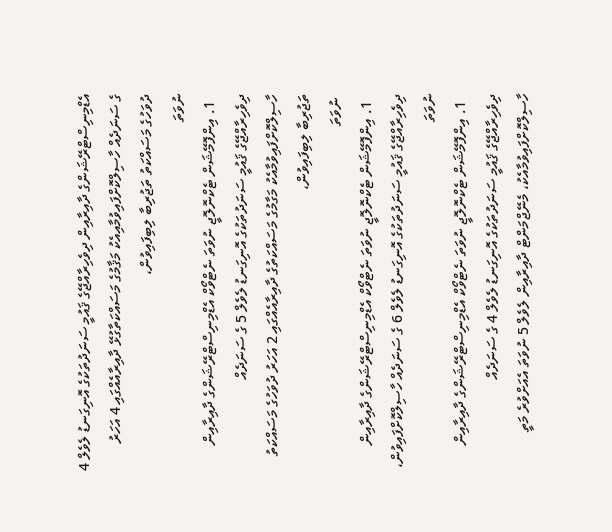އެޑްމިނިސްޓްރޭޝަންގެ ދާއިރާއިން ދިވެހިރާއްޖޭގެ ޤައުމީ ސަނަދުތަކުގެ އޮނިގަނޑު ލެވެލް 4 ގެ ސަނަދެއް ހާސިލްކޮށްފައިވުމާއިއެކު މަޤާމުގެ މަސައްކަތާގުޅޭ ދާއިރާއެއްގައި 4 އަހަރު ދުވަހުގެ މަސައްކަތު ތަޖުރިބާ ލިބިފައިވުން،
ނުވަތަ
  1. އިންފޮމޭޝަން ޓެކްނޮލޮޖީ ނުވަތަ ނެޓްވޯކް އެޑްމިނިސްޓްރޭޝަންގެ ދާއިރާއިން ދިވެހިރާއްޖޭގެ ޤައުމީ ސަނަދުތަކުގެ އޮނިގަނޑު ލެވެލް 5 ގެ ސަނަދެއް ހާސިލްކޮށްފައިވުމާއެކު މަގާމުގެ މަސައްކަތުގެ ދާއިރާއެއްގައި 2 އަހަރު ދުވަހުގެ މަސައްކަތު ތަޖުރިބާ ލިބިފައިވުން،
 ނުވަތަ
  1. އިންފޮމޭޝަން ޓެކްނޮލޮޖީ ނުވަތަ ނެޓްވޯކް އެޑްމިނިސްޓްރޭޝަންގެ ދާއިރާއިން ދިވެހިރާއްޖޭގެ ޤައުމީ ސަނަދުތަކުގެ އޮނިގަނޑު ލެވެލް 6 ގެ ސަނަދެއް ހާސިލްކޮށްފައިވުން،
ނުވަތަ
  1. އިންފޮމޭޝަން ޓެކްނޮލޮޖީ ނުވަތަ ނެޓްވޯކް އެޑްމިނިސްޓްރޭޝަންގެ ދާއިރާއިން ދިވެހިރާއްޖޭގެ ޤައުމީ ސަނަދުތަކުގެ އޮނިގަނޑު ލެވެލް 4 ގެ ސަނަދެއް ހާސިލްކޮށްފައިވުމާއެކު، މެނޭޖްމަންޓް ދާއިރާއިން ލެވެލް 5 ނުވަތަ އެއަށްވުރެ މަތީ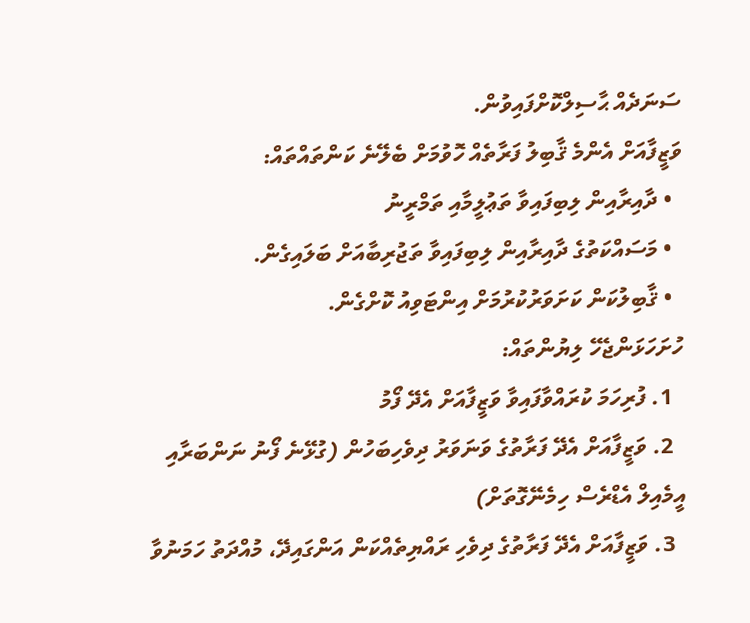ސަނަދެއް ޙާސިލްކޮށްފައިވުން.
ވަޒީފާއަށް އެންމެ ޤާބިލު ފަރާތެއް ހޮވުމަށް ބެލޭނެ ކަންތައްތައް:
  • ދާއިރާއިން ލިބިފައިވާ ތަޢުލީމާއި ތަމްރީނު
  • މަސައްކަތުގެ ދާއިރާއިން ލިބިފައިވާ ތަޖުރިބާއަށް ބަލައިގެން.
  • ޤާބިލުކަން ކަށަވަރުކުރުމަށް އިންޓަވިއު ކޮށްގެން.
ހުށަހަޅަންޖެހޭ ލިޔުންތައް:
  1. ފުރިހަމަ ކުރައްވާފައިވާ ވަޒީފާއަށް އެދޭ ފޯމު
  2. ވަޒީފާއަށް އެދޭ ފަރާތުގެ ވަނަވަރު ދިވެހިބަހުން (ގުޅޭނެ ފޯނު ނަންބަރާއި އީމެއިލް އެޑްރެސް ހިމެނޭގޮތަށް)
  3. ވަޒީފާއަށް އެދޭ ފަރާތުގެ ދިވެހި ރައްޔިތެއްކަން އަންގައިދޭ، މުއްދަތު ހަމަނުވާ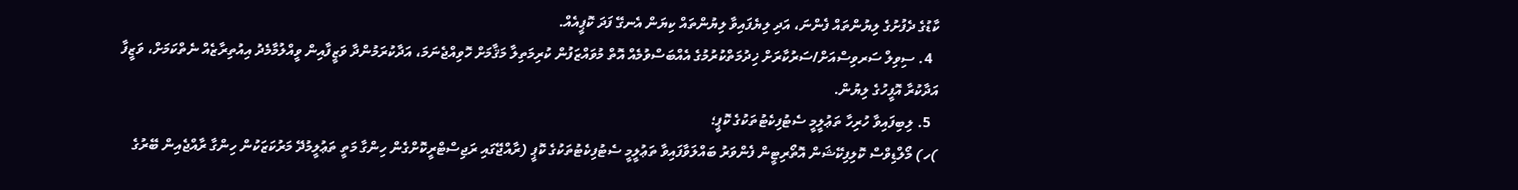ކާޑުގެ ދެފުށުގެ ލިޔުންތައް ފެންނަ، އަދި ލިޔެފައިވާ ލިޔުންތައް ކިޔަން އެނގޭ ފަދަ ކޮޕީއެއް.
  4. ސިވިލް ސަރވިސްއަށް/ސަރުކާރަށް ޚިދުމަތްކުރުމުގެ އެއްބަސްވުމެއް އޮތް މުވައްޒަފުން ކުރިމަތިލާ މަޤާމަށް ހޮވިއްޖެނަމަ، އަދާކުރަމުންދާ ވަޒީފާއިން ވީއްލުމާމެދު އިއުތިރާޒެއް ނެތްކަމަށް، ވަޒީފާ އަދާކުރާ އޮފީހުގެ ލިޔުން.
  5. ލިބިފައިވާ ހުރިހާ ތަޢުލީމީ ސެޓުފިކެޓުތަކުގެ ކޮޕީ؛
)ހ) މޯލްޑިވްސް ކޮލިފިކޭޝަން އޮތޯރިޓީން ފެންވަރު ބައްލަވާފައިވާ ތަޢުލީމީ ސެޓުފިކެޓުތަކުގެ ކޮޕީ (ރާއްޖޭގައި ރަޖިސްޓްރީކޮށްގެން ހިންގާ މަތީ ތަޢުލީމުދޭ މަރުކަޒަކުން ހިންގާ ރާއްޖެއިން ބޭރުގެ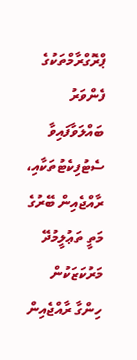ޕްރޮގްރާމްތަކުގެ ފެންވަރު ބައްލަވާފައިވާ ސެޓުފިކެޓުތަކާއި، ރާއްޖެއިން ބޭރުގެ މަތީ ތަޢުލީމުދޭ މަރުކަޒަކުން ހިންގާ ރާއްޖެއިން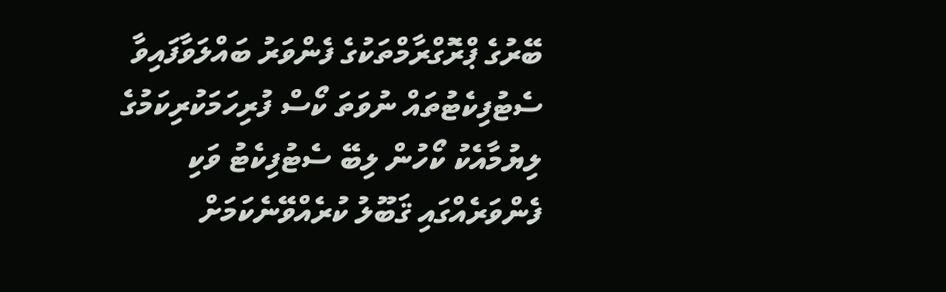ބޭރުގެ ޕްރޮގްރާމްތަކުގެ ފެންވަރު ބައްލަވާފައިވާ ސެޓުފިކެޓުތައް ނުވަތަ ކޯސް ފުރިހަމަކުރިކަމުގެ ލިޔުމާއެކު ކޯހުން ލިބޭ ސެޓުފިކެޓު ވަކި ފެންވަރެއްގައި ޤަބޫލު ކުރެއްވޭނެކަމަށް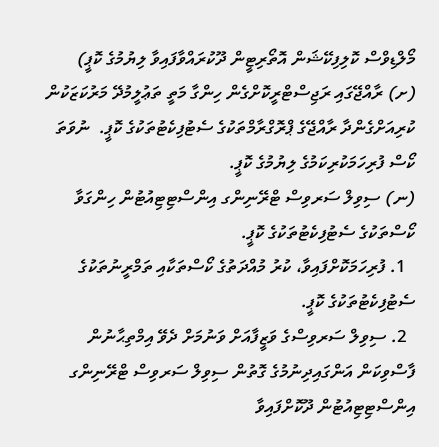މޯލްޑިވްސް ކޮލިފިކޭޝަން އޮތޯރިޓީން ދޫކުރައްވާފައިވާ ލިޔުމުގެ ކޮޕީ)
(ށ) ރާއްޖޭގައި ރަޖިސްޓްރީކޮށްގެން ހިންގާ މަތީ ތަޢުލީމުދޭ މަރުކަޒަކުން ކުރިއަށްގެންދާ ރާއްޖޭގެ ޕްރޮގްރާމްތަކުގެ ސެޓުފިކެޓުތަކުގެ ކޮޕީ.  ނުވަތަ ކޯސް ފުރިހަމަކުރިކަމުގެ ލިޔުމުގެ ކޮޕީ.
(ނ) ސިވިލް ސަރވިސް ޓްރޭނިންގ އިންސްޓިޓިއުޓުން ހިންގަވާ ކޯސްތަކުގެ ސެޓުފިކެޓުތަކުގެ ކޮޕީ.
  1. ފުރިހަމަކޮށްފައިވާ، ކުރު މުއްދަތުގެ ކޯސްތަކާއި ތަމްރީނުތަކުގެ ސެޓުފިކެޓުތަކުގެ ކޮޕީ.
  2. ސިވިލް ސަރވިސްގެ ވަޒީފާއަށް ވަނުމަށް ދެވޭ އިމްތިޙާނުން ފާސްވިކަން އަންގައިދިނުމުގެ ގޮތުން ސިވިލް ސަރވިސް ޓްރޭނިންގ އިންސްޓިޓިއުޓުން ދޫކޮށްފައިވާ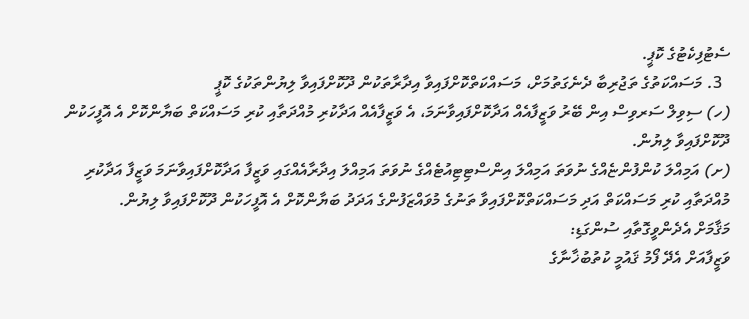ސެޓުފިކެޓުގެ ކޮޕީ.
  3. މަސައްކަތުގެ ތަޖުރިބާ ދެނެގަތުމަށް، މަސައްކަތްކޮށްފައިވާ އިދާރާތަކުން ދޫކޮށްފައިވާ ލިޔުންތަކުގެ ކޮޕީ
(ހ) ސިވިލް ސަރވިސް އިން ބޭރު ވަޒީފާއެއް އަދާކޮށްފައިވާނަމަ، އެ ވަޒީފާއެއް އަދާކުރި މުއްދަތާއި ކުރި މަސައްކަތް ބަޔާންކޮށް އެ އޮފީހަކުން ދޫކޮށްފައިވާ ލިޔުން.
(ށ) އަމިއްލަ ކުންފުންޏެއްގެ ނުވަތަ އަމިއްލަ އިންސްޓިޓިއުޓެއްގެ ނުވަތަ އަމިއްލަ އިދާރާއެއްގައި ވަޒީފާ އަދާކޮށްފައިވާނަމަ ވަޒީފާ އަދާކުރި މުއްދަތާއި ކުރި މަސައްކަތް އަދި މަސައްކަތްކޮށްފައިވާ ތަނުގެ މުވައްޒަފުންގެ އަދަދު ބަޔާންކޮށް އެ އޮފީހަކުން ދޫކޮށްފައިވާ ލިޔުން.
މަޤާމަށް އެދެންވީގޮތާއި ސުންގަޑި:
ވަޒީފާއަށް އެދޭ ފޯމު ޤައުމީ ކުތުބުޚާނާގެ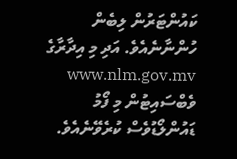ކައުންޓަރުން ލިބެން ހުންނާނެއެވެ. އަދި މި އިދާރާގެ www.nlm.gov.mv ވެބްސައިޓުން މި ފޯމު ޑައުންލޯޑުވެސް ކުރެވޭނެއެވެ.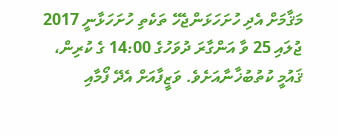މަޤާމަށް އެދި ހުށަހަޅަންޖެހޭ ތަކެތި ހުށަހަޅާނީ 2017 ޖުލައި 25 ވާ އަންގާރަ ދުވަހުގެ 14:00 ގެ ކުރިން، ޤައުމީ ކުތުބުޚާނާއަށެވެ. ވަޒީފާއަށް އެދޭ ފޯމާއި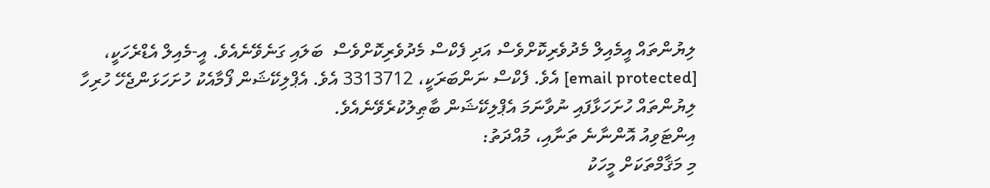ލިޔުންތައް އީމެއިލް މެދުވެރިކޮށްވެސް އަދި ފެކްސް މެދުވެރިކޮށްވެސް  ބަލައި ގަނެވޭނެއެވެ. އީ-މެއިލް އެޑްރެހަކީ، [email protected] އެވެ. ފެކްސް ނަންބަރަކީ، 3313712 އެވެ. އެޕްލިކޭޝަން ފޯމާއެކު ހުށަހަޅަންޖެހޭ ހުރިހާ ލިޔުންތައް ހުށަހަޅާފައި ނުވާނަމަ އެޕްލިކޭޝަން ބާޠިލުކުރެވޭނެއެވެ.
އިންޓަވިއު އޮންނާނެ ތަނާއި، މުއްދަތު:
މި މަޤާމްތަކަށް މީހަކު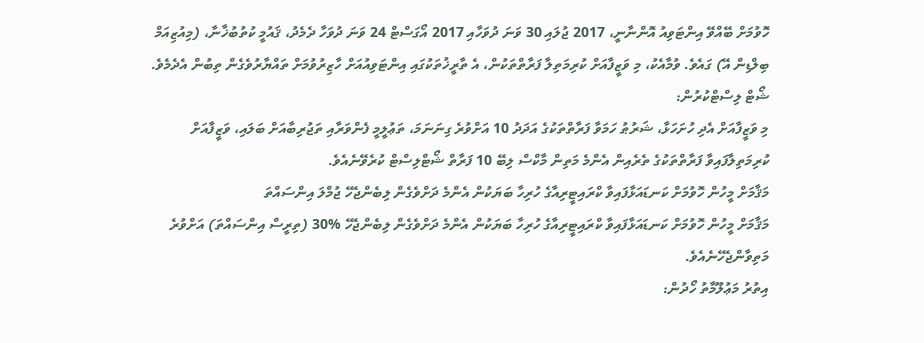ހޮވުމަށް ބޭއްވޭ އިންޓަވިއު އޮންނާނީ، 2017 ޖުލައި 30 ވަނަ ދުވަހާއި 2017 އޯގަސްޓް 24 ވަނަ ދުވަހާ ދެމެދު، ޤައުމީ ކުތުބުޚާނާ، (މިއުޒިއަމް ބިލްޑިން އޭ) ގައެވެ. ވުމާއެކު، މި ވަޒީފާއަށް ކުރިމަތިލާ ފަރާތްތަކުން، އެ ތާރީޚުތަކުގައި އިންޓަވިއުއަށް ހާޒިރުވުމަށް ތައްޔާރުވެގެން ތިބުން އެދެމެވެ.
ޝޯޓް ލިސްޓްކުރުން:
މި ވަޒީފާއަށް އެދި ހުށަހަޅާ، ޝަރުޠު ހަމަވާ ފަރާތްތަކުގެ އަދަދު 10 އަށްވުރެ ގިނަނަމަ، ތަޢުލީމީ ފެންވަރާއި ތަޖުރިބާއަށް ބަލައި، ވަޒީފާއަށް ކުރިމަތިލާފައިވާ ފަރާތްތަކުގެ ތެރެއިން އެންމެ މަތިން މާކްސް ލިބޭ 10 ފަރާތް ޝޯޓްލިސްޓް ކުރެވޭނެއެވެ.
މަޤާމަށް މީހުން ހޮވުމަށް ކަނޑައަޅާފައިވާ ކްރައިޓީރިއާގެ ހުރިހާ ބަޔަކުން އެންމެ ދަށްވެގެން ލިބެންޖެހޭ ޖުމްލަ އިންސައްތަ
މަޤާމަށް މީހުން ހޮވުމަށް ކަނޑައަޅާފައިވާ ކްރައިޓީރިއާގެ ހުރިހާ ބަޔަކުން އެންމެ ދަށްވެގެން ލިބެންޖެހޭ %30 (ތިރީސް އިންސައްތަ) އަށްވުރެ މަތިވާންޖެހޭނެއެވެ.
އިތުރު މަޢުލޫމާތު ހޯދުން: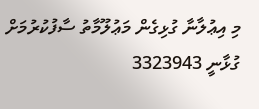މި އިޢުލާނާ ގުޅިގެން މަޢުލޫމާތު ސާފުކުރުމަށް ގުޅާނީ 3323943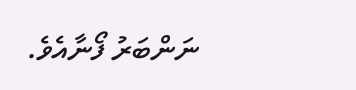ނަންބަރު ފޯނާއެވެ.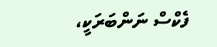ފެކްސް ނަންބަރަކީ،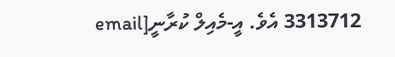3313712 އެވެ. އީ-މެއިލް ކުރާނީ[email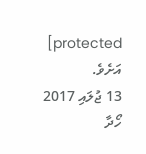protected] އަށެވެ.
13 ޖުލައި 2017
ހޯދާ